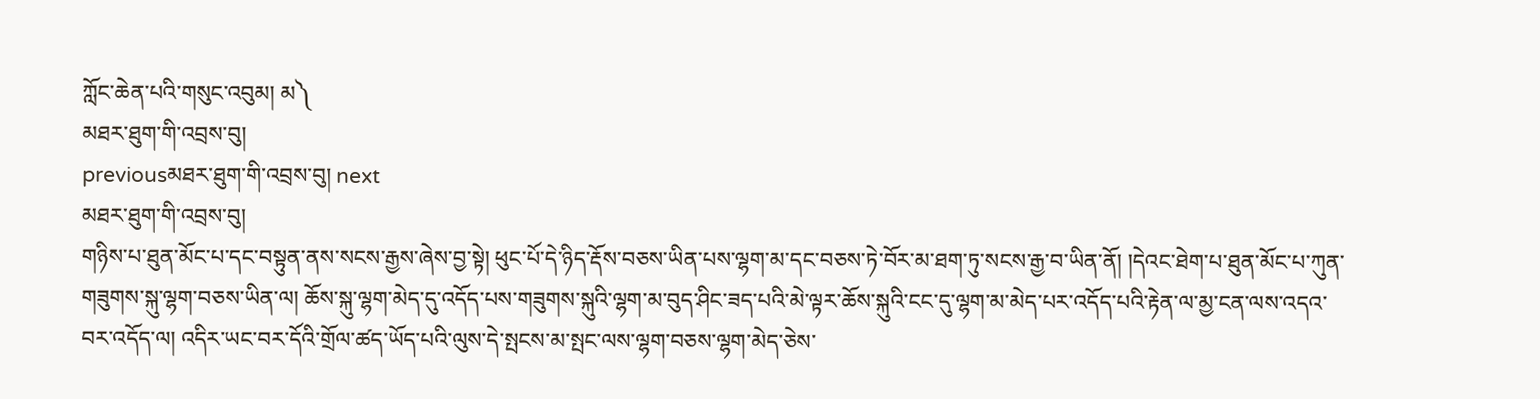ཀློང་ཆེན་པའི་གསུང་འབུམ། མ༽
མཐར་ཐུག་གི་འབྲས་བུ།
previousམཐར་ཐུག་གི་འབྲས་བུ། next
མཐར་ཐུག་གི་འབྲས་བུ།
གཉིས་པ་ཐུན་མོང་པ་དང་བསྟུན་ནས་སངས་རྒྱས་ཞེས་བྱ་སྟེ། ཕུང་པོ་དེ་ཉིད་རྡོས་བཅས་ཡིན་པས་ལྷག་མ་དང་བཅས་ཏེ་བོར་མ་ཐག་ཏུ་སངས་རྒྱ་བ་ཡིན་ནོ། །དེའང་ཐེག་པ་ཐུན་མོང་པ་ཀུན་གཟུགས་སྐུ་ལྷག་བཅས་ཡིན་ལ། ཆོས་སྐུ་ལྷག་མེད་དུ་འདོད་པས་གཟུགས་སྐུའི་ལྷག་མ་བུད་ཤིང་ཟད་པའི་མེ་ལྟར་ཆོས་སྐུའི་ངང་དུ་ལྷག་མ་མེད་པར་འདོད་པའི་རྟེན་ལ་མྱ་ངན་ལས་འདའ་བར་འདོད་ལ། འདིར་ཡང་བར་དོའི་གྲོལ་ཚད་ཡོད་པའི་ལུས་དེ་སྤངས་མ་སྤང་ལས་ལྷག་བཅས་ལྷག་མེད་ཅེས་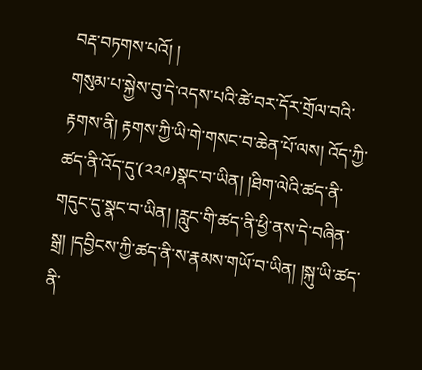བརྡ་བཏགས་པའོ། །
གསུམ་པ་སྐྱེས་བུ་དེ་འདས་པའི་ཚེ་བར་དོར་གྲོལ་བའི་རྟགས་ནི། རྟགས་ཀྱི་ཡི་གེ་གསང་བ་ཆེན་པོ་ལས། འོད་ཀྱི་ཚད་ནི་འོད་དུ་(༢༢༩)སྣང་བ་ཡིན། །ཐིག་ལེའི་ཚད་ནི་གདུང་དུ་སྣང་བ་ཡིན། །རླུང་གི་ཚད་ནི་ཕྱི་ནས་དེ་བཞིན་སྒྲ། །དབྱིངས་ཀྱི་ཚད་ནི་ས་རྣམས་གཡོ་བ་ཡིན། །སྐུ་ཡི་ཚད་ནི་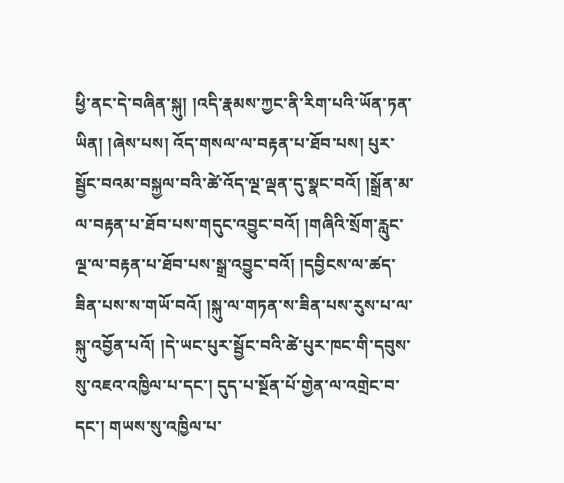ཕྱི་ནང་དེ་བཞིན་སྐུ། །འདི་རྣམས་ཀྱང་ནི་རིག་པའི་ཡོན་ཏན་ཡིན། །ཞེས་པས། འོད་གསལ་ལ་བརྟན་པ་ཐོབ་པས། པུར་སྦྱོང་བའམ་བསྐྱལ་བའི་ཚེ་འོད་ལྔ་ལྡན་དུ་སྣང་བའོ། །སྒྲོན་མ་ལ་བརྟན་པ་ཐོབ་པས་གདུང་འབྱུང་བའོ། །གཞིའི་སྲོག་རླུང་ལྔ་ལ་བརྟན་པ་ཐོབ་པས་སྒྲ་འབྱུང་བའོ། །དབྱིངས་ལ་ཚད་ཟིན་པས་ས་གཡོ་བའོ། །སྐུ་ལ་གཏན་ས་ཟིན་པས་རུས་པ་ལ་སྐུ་འབྱོན་པའོ། །དེ་ཡང་པུར་སྦྱོང་བའི་ཚེ་པུར་ཁང་གི་དབུས་སུ་འཇའ་འཁྱིལ་པ་དང་། དུད་པ་སྔོན་པོ་གྱེན་ལ་འགྲེང་བ་དང་། གཡས་སུ་འཁྱིལ་པ་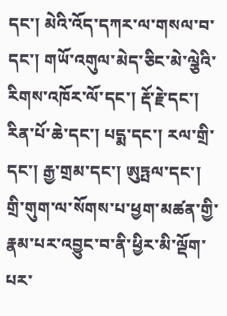དང་། མེའི་འོད་དཀར་ལ་གསལ་བ་དང་། གཡོ་འགུལ་མེད་ཅིང་མེ་ལྕེའི་རིགས་འཁོར་ལོ་དང་། རྡོ་རྗེ་དང་། རིན་པོ་ཆེ་དང་། པདྨ་དང་། རལ་གྲི་དང་། རྒྱ་གྲམ་དང་། ཨུཏྤལ་དང་། གྲི་གུག་ལ་སོགས་པ་ཕྱག་མཚན་གྱི་རྣམ་པར་འབྱུང་བ་ནི་ཕྱིར་མི་ལྡོག་པར་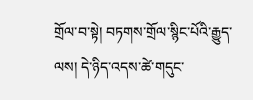གྲོལ་བ་སྟེ། བཏགས་གྲོལ་སྙིང་པོའི་རྒྱུད་ལས། དེ་ཉིད་འདས་ཚེ་གདུང་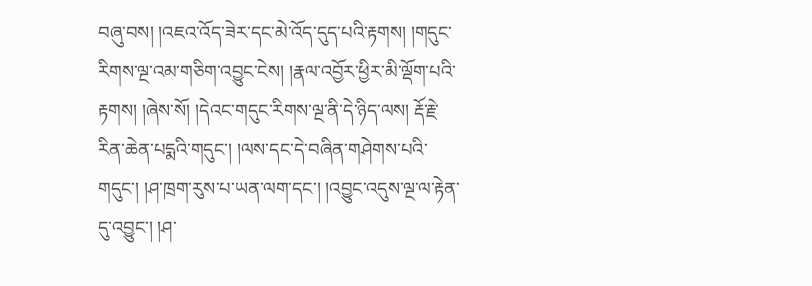བཞུ་བས། །འཇའ་འོད་ཟེར་དང་མེ་འོད་དུད་པའི་རྟགས། །གདུང་རིགས་ལྔ་འམ་གཅིག་འབྱུང་ངེས། །རྣལ་འབྱོར་ཕྱིར་མི་ལྡོག་པའི་རྟགས། །ཞེས་སོ། །དེའང་གདུང་རིགས་ལྔ་ནི་དེ་ཉིད་ལས། རྡོ་རྗེ་རིན་ཆེན་པདྨའི་གདུང་། །ལས་དང་དེ་བཞིན་གཤེགས་པའི་གདུང་། །ཤ་ཁྲག་རུས་པ་ཡན་ལག་དང་། །འབྱུང་འདུས་ལྔ་ལ་རྟེན་དུ་འབྱུང་། །ཤ་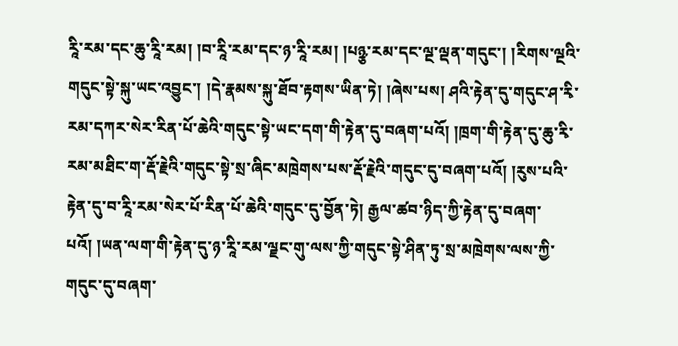རཱི་རམ་དང་ཆུ་རཱི་རམ། །བ་རཱི་རམ་དང་ཉ་རཱི་རམ། །པཉྩ་རམ་དང་ལྔ་ལྡན་གདུང་། །རིགས་ལྔའི་གདུང་སྟེ་སྐུ་ཡང་འབྱུང་། །དེ་རྣམས་སྐུ་ཐོབ་རྟགས་ཡིན་ཏེ། །ཞེས་པས། ཤའི་རྟེན་དུ་གདུང་ཤ་རྭི་རམ་དཀར་སེར་རིན་པོ་ཆེའི་གདུང་སྟེ་ཡང་དག་གི་རྟེན་དུ་བཞག་པའོ། །ཁྲག་གི་རྟེན་དུ་ཆུ་རྭི་རམ་མཐིང་ག་རྡོ་རྗེའི་གདུང་སྟེ་སྲ་ཞིང་མཁྲེགས་པས་རྡོ་རྗེའི་གདུང་དུ་བཞག་པའོ། །རུས་པའི་རྟེན་དུ་བ་རཱི་རམ་སེར་པོ་རིན་པོ་ཆེའི་གདུང་དུ་བྱོན་ཏེ། རྒྱལ་ཚབ་ཉིད་ཀྱི་རྟེན་དུ་བཞག་པའོ། །ཡན་ལག་གི་རྟེན་དུ་ཉ་རཱི་རམ་ལྗང་གུ་ལས་ཀྱི་གདུང་སྟེ་ཤིན་ཏུ་སྲ་མཁྲེགས་ལས་ཀྱི་གདུང་དུ་བཞག་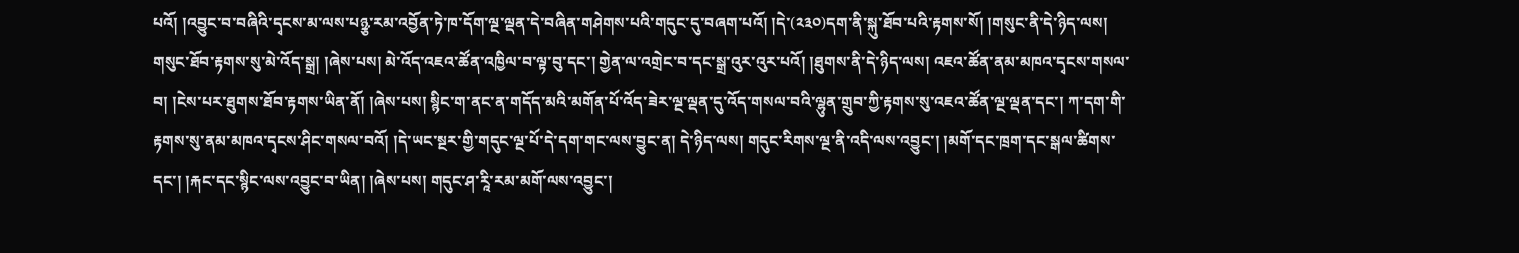པའོ། །འབྱུང་བ་བཞིའི་དྭངས་མ་ལས་པཉྩ་རམ་འབྱོན་ཏེ་ཁ་དོག་ལྔ་ལྡན་དེ་བཞིན་གཤེགས་པའི་གདུང་དུ་བཞག་པའོ། །དེ་(༢༣༠)དག་ནི་སྐུ་ཐོབ་པའི་རྟགས་སོ། །གསུང་ནི་དེ་ཉིད་ལས། གསུང་ཐོབ་རྟགས་སུ་མེ་འོད་སྒྲ། །ཞེས་པས། མེ་འོད་འཇའ་ཚོན་འཁྱིལ་བ་ལྟ་བུ་དང་། གྱེན་ལ་འགྲེང་བ་དང་སྒྲ་འུར་འུར་པའོ། །ཐུགས་ནི་དེ་ཉིད་ལས། འཇའ་ཚོན་ནམ་མཁའ་དྭངས་གསལ་བ། །ངེས་པར་ཐུགས་ཐོབ་རྟགས་ཡིན་ནོ། །ཞེས་པས། སྙིང་ག་ནང་ན་གདོད་མའི་མགོན་པོ་འོད་ཟེར་ལྔ་ལྡན་དུ་འོད་གསལ་བའི་ལྷུན་གྲུབ་ཀྱི་རྟགས་སུ་འཇའ་ཚོན་ལྔ་ལྡན་དང་། ཀ་དག་གི་རྟགས་སུ་ནམ་མཁའ་དྭངས་ཤིང་གསལ་བའོ། །དེ་ཡང་སྔར་གྱི་གདུང་ལྔ་པོ་དེ་དག་གང་ལས་བྱུང་ན། དེ་ཉིད་ལས། གདུང་རིགས་ལྔ་ནི་འདི་ལས་འབྱུང་། །མགོ་དང་ཁྲག་དང་སྒལ་ཚིགས་དང་། །རྐང་དང་སྙིང་ལས་འབྱུང་བ་ཡིན། །ཞེས་པས། གདུང་ཤ་རཱི་རམ་མགོ་ལས་འབྱུང་།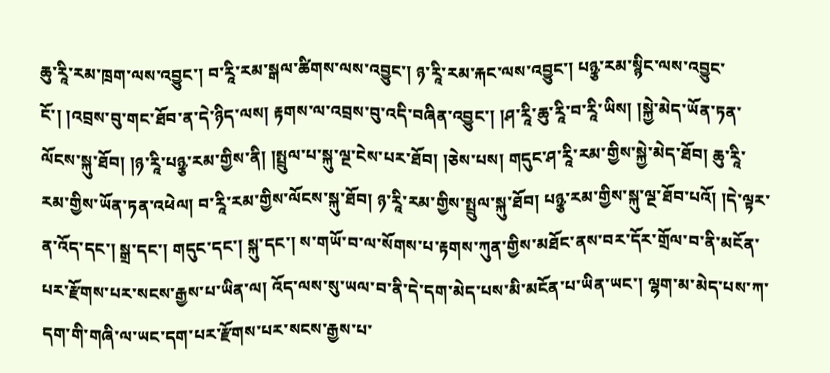ཆུ་རཱི་རམ་ཁྲག་ལས་འབྱུང་། བ་རཱི་རམ་སྒལ་ཚིགས་ལས་འབྱུང་། ཉ་རཱི་རམ་རྐང་ལས་འབྱུང་། པཉྩ་རམ་སྙིང་ལས་འབྱུང་ངོ་། །འབྲས་བུ་གང་ཐོབ་ན་དེ་ཉིད་ལས། རྟགས་ལ་འབྲས་བུ་འདི་བཞིན་འབྱུང་། །ཤ་རཱི་ཆུ་རཱི་བ་རཱི་ཡིས། །སྐྱེ་མེད་ཡོན་ཏན་ལོངས་སྐུ་ཐོབ། །ཉ་རཱི་པཉྩ་རམ་གྱིས་ནི། །སྤྲུལ་པ་སྐུ་ལྔ་ངེས་པར་ཐོབ། །ཅེས་པས། གདུང་ཤ་རཱི་རམ་གྱིས་སྐྱེ་མེད་ཐོབ། ཆུ་རཱི་རམ་གྱིས་ཡོན་ཏན་འཕེལ། བ་རཱི་རམ་གྱིས་ལོངས་སྐུ་ཐོབ། ཉ་རཱི་རམ་གྱིས་སྤྲུལ་སྐུ་ཐོབ། པཉྩ་རམ་གྱིས་སྐུ་ལྔ་ཐོབ་པའོ། །དེ་ལྟར་ན་འོད་དང་། སྒྲ་དང་། གདུང་དང་། སྐུ་དང་། ས་གཡོ་བ་ལ་སོགས་པ་རྟགས་ཀུན་གྱིས་མཐོང་ནས་བར་དོར་གྲོལ་བ་ནི་མངོན་པར་རྫོགས་པར་སངས་རྒྱས་པ་ཡིན་ལ། འོད་ལས་སུ་ཡལ་བ་ནི་དེ་དག་མེད་པས་མི་མངོན་པ་ཡིན་ཡང་། ལྷག་མ་མེད་པས་ཀ་དག་གི་གཞི་ལ་ཡང་དག་པར་རྫོགས་པར་སངས་རྒྱས་པ་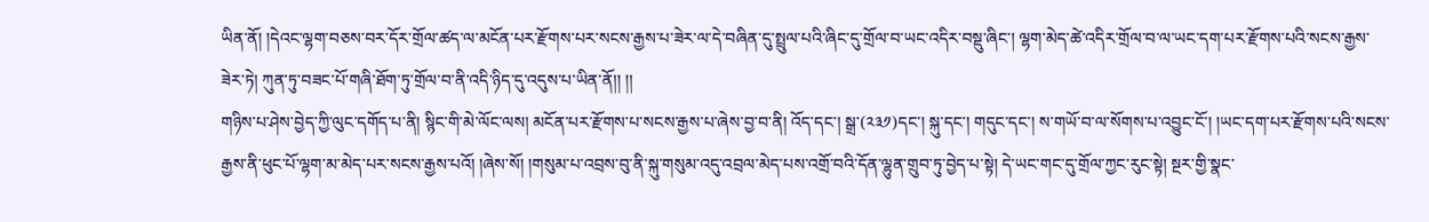ཡིན་ནོ། །དེའང་ལྷག་བཅས་བར་དོར་གྲོལ་ཚད་ལ་མངོན་པར་རྫོགས་པར་སངས་རྒྱས་པ་ཟེར་ལ་དེ་བཞིན་དུ་སྤྲུལ་པའི་ཞིང་དུ་གྲོལ་བ་ཡང་འདིར་བསྡུ་ཞིང་། ལྷག་མེད་ཚེ་འདིར་གྲོལ་བ་ལ་ཡང་དག་པར་རྫོགས་པའི་སངས་རྒྱས་ཟེར་ཏེ། ཀུན་ཏུ་བཟང་པོ་གཞི་ཐོག་ཏུ་གྲོལ་བ་ནི་འདི་ཉིད་དུ་འདུས་པ་ཡིན་ནོ།། །།
གཉིས་པ་ཤེས་བྱེད་ཀྱི་ལུང་དགོད་པ་ནི། སྙིང་གི་མེ་ལོང་ལས། མངོན་པར་རྫོགས་པ་སངས་རྒྱས་པ་ཞེས་བྱ་བ་ནི། འོད་དང་། སྒྲ་(༢༣༡)དང་། སྐུ་དང་། གདུང་དང་། ས་གཡོ་བ་ལ་སོགས་པ་འབྱུང་ངོ་། །ཡང་དག་པར་རྫོགས་པའི་སངས་རྒྱས་ནི་ཕུང་པོ་ལྷག་མ་མེད་པར་སངས་རྒྱས་པའོ། །ཞེས་སོ། །གསུམ་པ་འབྲས་བུ་ནི་སྐུ་གསུམ་འདུ་འབྲལ་མེད་པས་འགྲོ་བའི་དོན་ལྷུན་གྲུབ་ཏུ་བྱེད་པ་སྟེ། དེ་ཡང་གང་དུ་གྲོལ་ཀྱང་རུང་སྟེ། སྔར་གྱི་སྣང་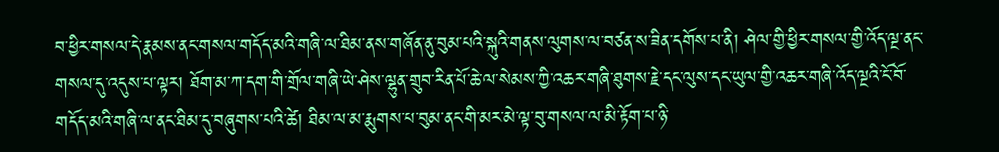བ་ཕྱིར་གསལ་དེ་རྣམས་ནང་གསལ་གདོད་མའི་གཞི་ལ་ཐིམ་ནས་གཞོན་ནུ་བུམ་པའི་སྐུའི་གནས་ལུགས་ལ་བཙན་ས་ཟིན་དགོས་པ་ནི། ཤེལ་གྱི་ཕྱིར་གསལ་གྱི་འོད་ལྔ་ནང་གསལ་དུ་འདུས་པ་ལྟར། ཐོག་མ་ཀ་དག་གི་གྲོལ་གཞི་ཡེ་ཤེས་ལྷུན་གྲུབ་རིན་པོ་ཆེ་ལ་སེམས་ཀྱི་འཆར་གཞི་ཐུགས་རྗེ་དང་ལུས་དང་ཡུལ་གྱི་འཆར་གཞི་འོད་ལྔའི་ངོ་བོ་གདོད་མའི་གཞི་ལ་ནང་ཐིམ་དུ་བཞུགས་པའི་ཚེ། ཐིམ་ལ་མ་རྨུགས་པ་བུམ་ནང་གི་མར་མེ་ལྟ་བུ་གསལ་ལ་མི་རྟོག་པ་ཉི་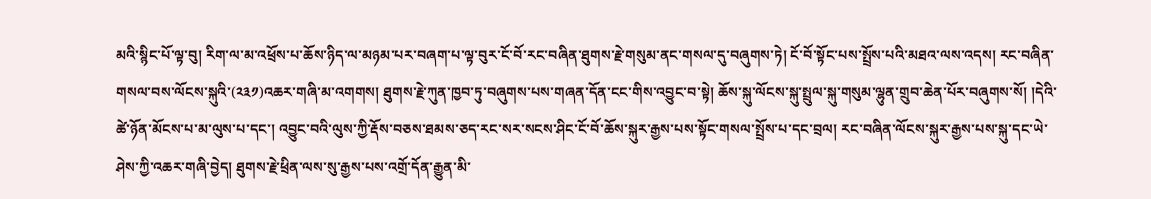མའི་སྙིང་པོ་ལྟ་བུ། རིག་ལ་མ་འཕྲོས་པ་ཆོས་ཉིད་ལ་མཉམ་པར་བཞག་པ་ལྟ་བུར་ངོ་བོ་རང་བཞིན་ཐུགས་རྗེ་གསུམ་ནང་གསལ་དུ་བཞུགས་ཏེ། ངོ་བོ་སྟོང་པས་སྤྲོས་པའི་མཐའ་ལས་འདས། རང་བཞིན་གསལ་བས་ལོངས་སྐུའི་(༢༣༡)འཆར་གཞི་མ་འགགས། ཐུགས་རྗེ་ཀུན་ཁྱབ་ཏུ་བཞུགས་པས་གཞན་དོན་ངང་གིས་འབྱུང་བ་སྟེ། ཆོས་སྐུ་ལོངས་སྐུ་སྤྲུལ་སྐུ་གསུམ་ལྷུན་གྲུབ་ཆེན་པོར་བཞུགས་སོ། །དེའི་ཚེ་ཉོན་མོངས་པ་མ་ལུས་པ་དང་། འབྱུང་བའི་ལུས་ཀྱི་རྡོས་བཅས་ཐམས་ཅད་རང་སར་སངས་ཤིང་ངོ་བོ་ཆོས་སྐུར་རྒྱས་པས་སྟོང་གསལ་སྤྲོས་པ་དང་བྲལ། རང་བཞིན་ལོངས་སྐུར་རྒྱས་པས་སྐུ་དང་ཡེ་ཤེས་ཀྱི་འཆར་གཞི་བྱེད། ཐུགས་རྗེ་ཕྲིན་ལས་སུ་རྒྱས་པས་འགྲོ་དོན་རྒྱུན་མི་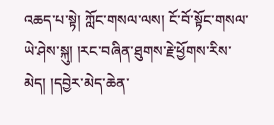འཆད་པ་སྟེ། ཀློང་གསལ་ལས། ངོ་བོ་སྟོང་གསལ་ཡེ་ཤེས་སྐུ། །རང་བཞིན་ཐུགས་རྗེ་ཕྱོགས་རིས་མེད། །དབྱེར་མེད་ཆེན་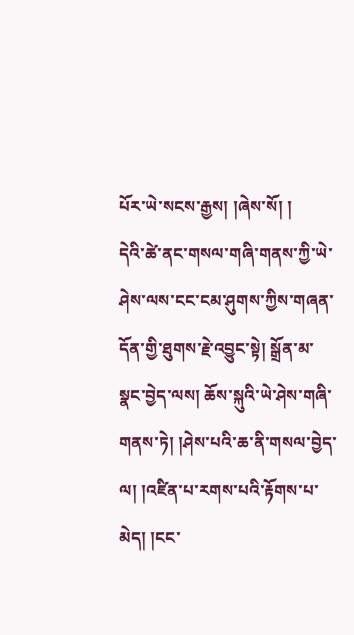པོར་ཡེ་སངས་རྒྱས། །ཞེས་སོ། །
དེའི་ཚེ་ནང་གསལ་གཞི་གནས་ཀྱི་ཡེ་ཤེས་ལས་ངང་ངམ་ཤུགས་ཀྱིས་གཞན་དོན་གྱི་ཐུགས་རྗེ་འབྱུང་སྟེ། སྒྲོན་མ་སྣང་བྱེད་ལས། ཆོས་སྐུའི་ཡེ་ཤེས་གཞི་གནས་ཏེ། །ཤེས་པའི་ཆ་ནི་གསལ་བྱེད་ལ། །འཛིན་པ་རགས་པའི་རྟོགས་པ་མེད། །ངང་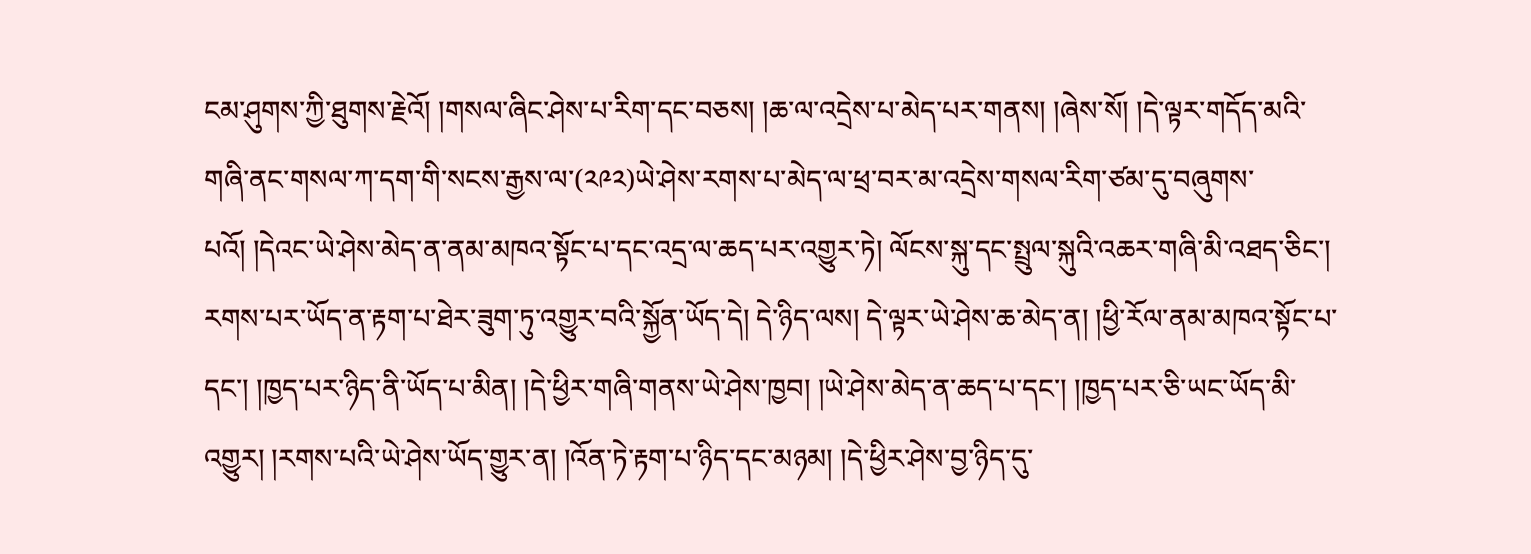ངམ་ཤུགས་ཀྱི་ཐུགས་རྗེའོ། །གསལ་ཞིང་ཤེས་པ་རིག་དང་བཅས། །ཆ་ལ་འདྲེས་པ་མེད་པར་གནས། །ཞེས་སོ། །དེ་ལྟར་གདོད་མའི་གཞི་ནང་གསལ་ཀ་དག་གི་སངས་རྒྱས་ལ་(༢༩༢)ཡེ་ཤེས་རགས་པ་མེད་ལ་ཕྲ་བར་མ་འདྲེས་གསལ་རིག་ཙམ་དུ་བཞུགས་པའོ། །དེའང་ཡེ་ཤེས་མེད་ན་ནམ་མཁའ་སྟོང་པ་དང་འདྲ་ལ་ཆད་པར་འགྱུར་ཏེ། ལོངས་སྐུ་དང་སྤྲུལ་སྐུའི་འཆར་གཞི་མི་འཐད་ཅིང་། རགས་པར་ཡོད་ན་རྟག་པ་ཐེར་ཟུག་ཏུ་འགྱུར་བའི་སྐྱོན་ཡོད་དེ། དེ་ཉིད་ལས། དེ་ལྟར་ཡེ་ཤེས་ཆ་མེད་ན། །ཕྱི་རོལ་ནམ་མཁའ་སྟོང་པ་དང་། །ཁྱད་པར་ཉིད་ནི་ཡོད་པ་མིན། །དེ་ཕྱིར་གཞི་གནས་ཡེ་ཤེས་ཁྱབ། །ཡེ་ཤེས་མེད་ན་ཆད་པ་དང་། །ཁྱད་པར་ཅི་ཡང་ཡོད་མི་འགྱུར། །རགས་པའི་ཡེ་ཤེས་ཡོད་གྱུར་ན། །འོན་ཏེ་རྟག་པ་ཉིད་དང་མཉམ། །དེ་ཕྱིར་ཤེས་བྱ་ཉིད་དུ་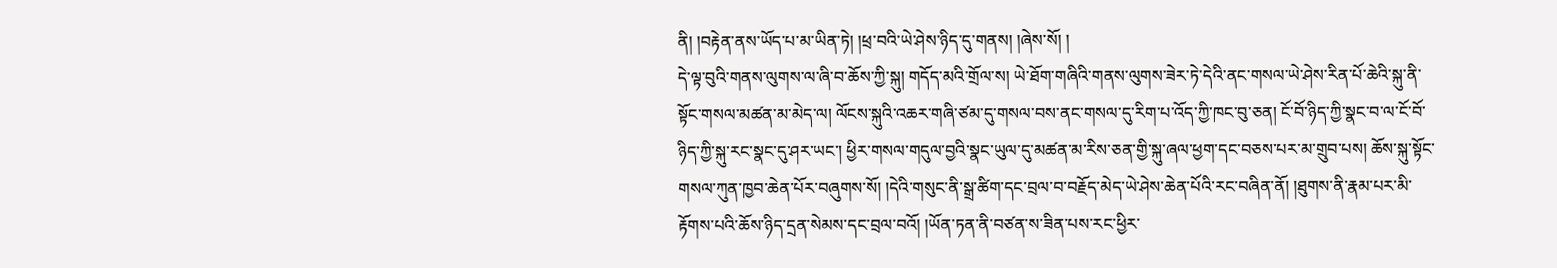ནི། །བརྟེན་ནས་ཡོད་པ་མ་ཡིན་ཏེ། །ཕྲ་བའི་ཡེ་ཤེས་ཉིད་དུ་གནས། །ཞེས་སོ། །
དེ་ལྟ་བུའི་གནས་ལུགས་ལ་ཞི་བ་ཆོས་ཀྱི་སྐུ། གདོད་མའི་གྲོལ་ས། ཡེ་ཐོག་གཞིའི་གནས་ལུགས་ཟེར་ཏེ་དེའི་ནང་གསལ་ཡེ་ཤེས་རིན་པོ་ཆེའི་སྐུ་ནི་སྟོང་གསལ་མཚན་མ་མེད་ལ། ལོངས་སྐུའི་འཆར་གཞི་ཙམ་དུ་གསལ་བས་ནང་གསལ་དུ་རིག་པ་འོད་ཀྱི་ཁང་བུ་ཅན། ངོ་བོ་ཉིད་ཀྱི་སྣང་བ་ལ་ངོ་བོ་ཉིད་ཀྱི་སྐུ་རང་སྣང་དུ་ཤར་ཡང་། ཕྱིར་གསལ་གདུལ་བྱའི་སྣང་ཡུལ་དུ་མཚན་མ་རིས་ཅན་གྱི་སྐུ་ཞལ་ཕྱག་དང་བཅས་པར་མ་གྲུབ་པས། ཆོས་སྐུ་སྟོང་གསལ་ཀུན་ཁྱབ་ཆེན་པོར་བཞུགས་སོ། །དེའི་གསུང་ནི་སྒྲ་ཚིག་དང་བྲལ་བ་བརྗོད་མེད་ཡེ་ཤེས་ཆེན་པོའི་རང་བཞིན་ནོ། །ཐུགས་ནི་རྣམ་པར་མི་རྟོགས་པའི་ཆོས་ཉིད་དྲན་སེམས་དང་བྲལ་བའོ། །ཡོན་ཏན་ནི་བཙན་ས་ཟིན་པས་རང་ཕྱིར་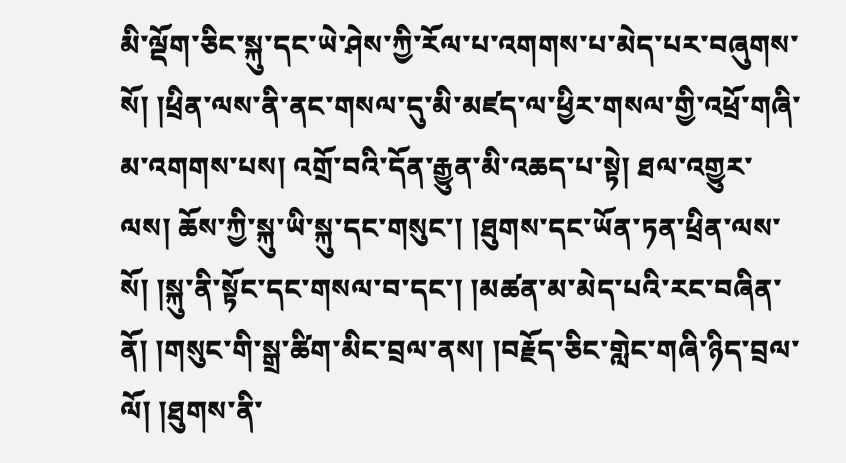མི་ལྡོག་ཅིང་སྐུ་དང་ཡེ་ཤེས་ཀྱི་རོལ་པ་འགགས་པ་མེད་པར་བཞུགས་སོ། །ཕྲིན་ལས་ནི་ནང་གསལ་དུ་མི་མཛད་ལ་ཕྱིར་གསལ་གྱི་འཕྲོ་གཞི་མ་འགགས་པས། འགྲོ་བའི་དོན་རྒྱུན་མི་འཆད་པ་སྟེ། ཐལ་འགྱུར་ལས། ཆོས་ཀྱི་སྐུ་ཡི་སྐུ་དང་གསུང་། །ཐུགས་དང་ཡོན་ཏན་ཕྲིན་ལས་སོ། །སྐུ་ནི་སྟོང་དང་གསལ་བ་དང་། །མཚན་མ་མེད་པའི་རང་བཞིན་ནོ། །གསུང་གི་སྒྲ་ཚིག་མིང་བྲལ་ནས། །བརྗོད་ཅིང་གླེང་གཞི་ཉིད་བྲལ་ལོ། །ཐུགས་ནི་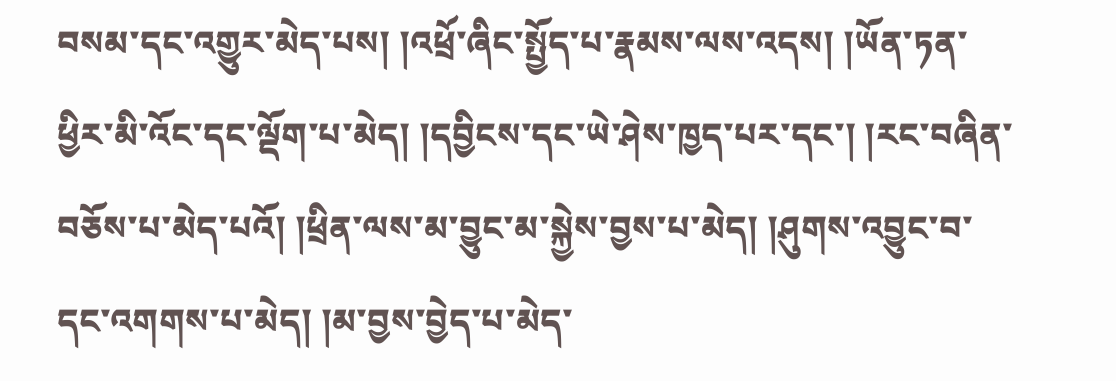བསམ་དང་འགྱུར་མེད་པས། །འཕྲོ་ཞིང་སྤྱོད་པ་རྣམས་ལས་འདས། །ཡོན་ཏན་ཕྱིར་མི་འོང་དང་ལྡོག་པ་མེད། །དབྱིངས་དང་ཡེ་ཤེས་ཁྱད་པར་དང་། །རང་བཞིན་བཅོས་པ་མེད་པའོ། །ཕྲིན་ལས་མ་བྱུང་མ་སྐྱེས་བྱས་པ་མེད། །ཤུགས་འབྱུང་བ་དང་འགགས་པ་མེད། །མ་བྱས་བྱེད་པ་མེད་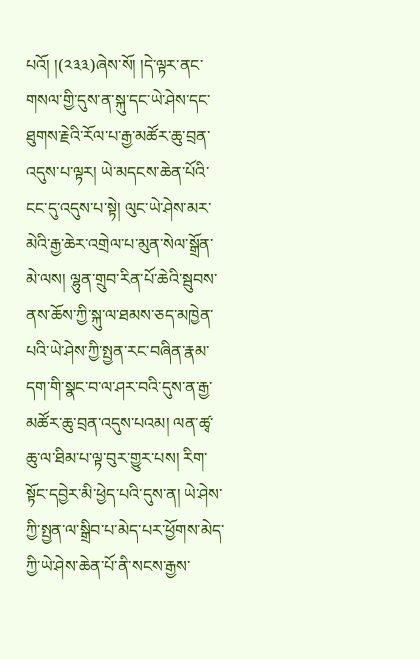པའོ། །(༢༣༣)ཞེས་སོ། །དེ་ལྟར་ནང་གསལ་གྱི་དུས་ན་སྐུ་དང་ཡེ་ཤེས་དང་ཐུགས་རྗེའི་རོལ་པ་རྒྱ་མཚོར་ཆུ་བྲན་འདུས་པ་ལྟར། ཡེ་མདངས་ཆེན་པོའི་ངང་དུ་འདུས་པ་སྟེ། ལུང་ཡེ་ཤེས་མར་མེའི་རྒྱ་ཆེར་འགྲེལ་པ་མུན་སེལ་སྒྲོན་མེ་ལས། ལྷུན་གྲུབ་རིན་པོ་ཆེའི་སྦུབས་ནས་ཆོས་ཀྱི་སྐུ་ལ་ཐམས་ཅད་མཁྱེན་པའི་ཡེ་ཤེས་ཀྱི་སྤྱན་རང་བཞིན་རྣམ་དག་གི་སྣང་བ་ལ་ཤར་བའི་དུས་ན་རྒྱ་མཚོར་ཆུ་བྲན་འདུས་པའམ། ལན་ཚྭ་ཆུ་ལ་ཐིམ་པ་ལྟ་བུར་གྱུར་པས། རིག་སྟོང་དབྱེར་མི་ཕྱེད་པའི་དུས་ན། ཡེ་ཤེས་ཀྱི་སྤྱན་ལ་སྒྲིབ་པ་མེད་པར་ཕྱོགས་མེད་ཀྱི་ཡེ་ཤེས་ཆེན་པོ་ནི་སངས་རྒྱས་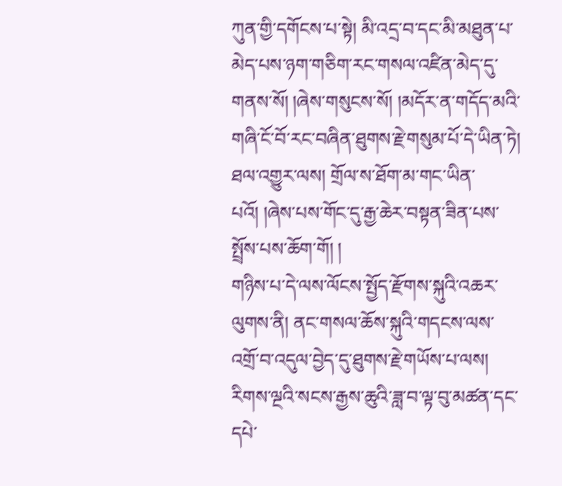ཀུན་གྱི་དགོངས་པ་སྟེ། མི་འདྲ་བ་དང་མི་མཐུན་པ་མེད་པས་ཉག་གཅིག་རང་གསལ་འཛིན་མེད་དུ་གནས་སོ། །ཞེས་གསུངས་སོ། །མདོར་ན་གདོད་མའི་གཞི་ངོ་བོ་རང་བཞིན་ཐུགས་རྗེ་གསུམ་པོ་དེ་ཡིན་ཏེ། ཐལ་འགྱུར་ལས། གྲོལ་ས་ཐོག་མ་གང་ཡིན་པའོ། །ཞེས་པས་གོང་དུ་རྒྱ་ཆེར་བསྟན་ཟིན་པས་སྤྲོས་པས་ཆོག་གོ། །
གཉིས་པ་དེ་ལས་ལོངས་སྤྱོད་རྫོགས་སྐུའི་འཆར་ལུགས་ནི། ནང་གསལ་ཆོས་སྐུའི་གདངས་ལས་འགྲོ་བ་འདུལ་བྱེད་དུ་ཐུགས་རྗེ་གཡོས་པ་ལས། རིགས་ལྔའི་སངས་རྒྱས་ཆུའི་ཟླ་བ་ལྟ་བུ་མཚན་དང་དཔེ་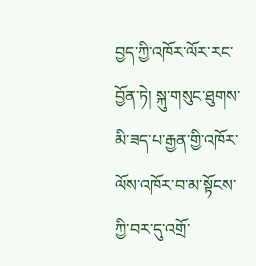བྱད་ཀྱི་འཁོར་ལོར་རང་བྱོན་ཏེ། སྐུ་གསུང་ཐུགས་མི་ཟད་པ་རྒྱན་གྱི་འཁོར་ལོས་འཁོར་བ་མ་སྟོངས་ཀྱི་བར་དུ་འགྲོ་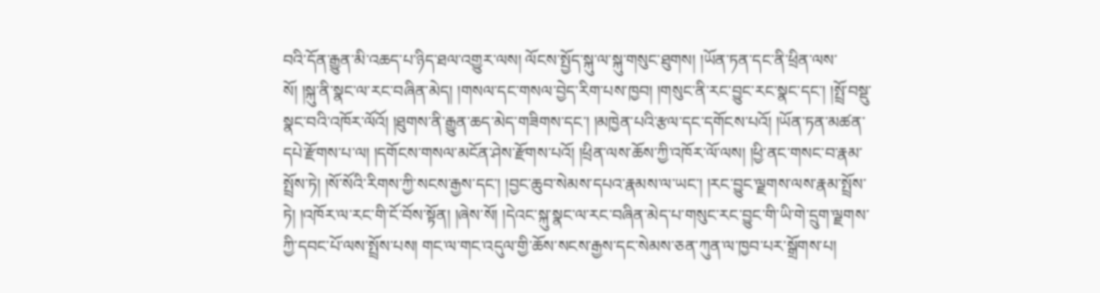བའི་དོན་རྒྱུན་མི་འཆད་པ་ཉིད་ཐལ་འགྱུར་ལས། ལོངས་སྤྱོད་སྐུ་ལ་སྐུ་གསུང་ཐུགས། །ཡོན་ཏན་དང་ནི་ཕྲིན་ལས་སོ། །སྐུ་ནི་སྣང་ལ་རང་བཞིན་མེད། །གསལ་དང་གསལ་བྱེད་རིག་པས་ཁྱབ། །གསུང་ནི་རང་བྱུང་རང་སྣང་དང་། །སྤྲོ་བསྡུ་སྣང་བའི་འཁོར་ལོའོ། །ཐུགས་ནི་རྒྱུན་ཆད་མེད་གཟིགས་དང་། །མཁྱེན་པའི་རྩལ་དང་དགོངས་པའོ། །ཡོན་ཏན་མཚན་དཔེ་རྫོགས་པ་ལ། །དགོངས་གསལ་མངོན་ཤེས་རྫོགས་པའོ། །ཕྲིན་ལས་ཆོས་ཀྱི་འཁོར་ལོ་ལས། །ཕྱི་ནང་གསང་བ་རྣམ་སྤྲོས་ཏེ། །སོ་སོའི་རིགས་ཀྱི་སངས་རྒྱས་དང་། །བྱང་ཆུབ་སེམས་དཔའ་རྣམས་ལ་ཡང་། །རང་བྱུང་ལྗགས་ལས་རྣམ་སྤྲོས་ཏེ། །འཁོར་ལ་རང་གི་ངོ་བོས་སྟོན། །ཞེས་སོ། །དེའང་སྐུ་སྣང་ལ་རང་བཞིན་མེད་པ་གསུང་རང་བྱུང་གི་ཡི་གེ་དྲུག་ལྗགས་ཀྱི་དབང་པོ་ལས་སྤྲོས་པས། གང་ལ་གང་འདུལ་གྱི་ཆོས་སངས་རྒྱས་དང་སེམས་ཅན་ཀུན་ལ་ཁྱབ་པར་སྒྲོགས་པ།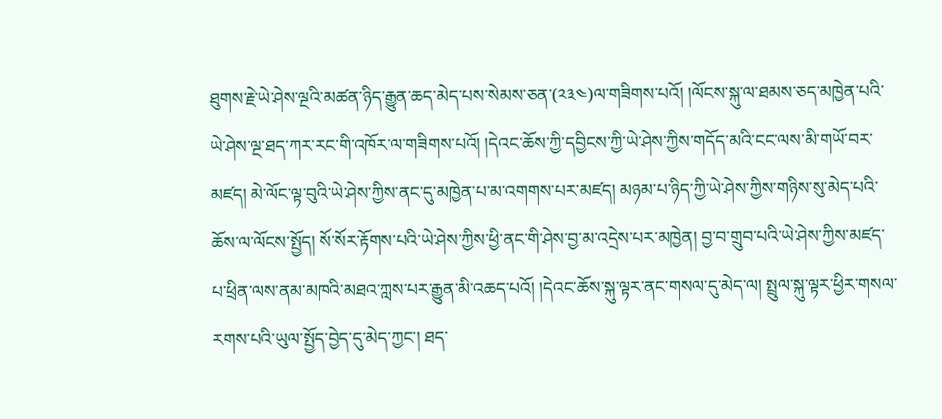ཐུགས་རྗེ་ཡེ་ཤེས་ལྔའི་མཚན་ཉིད་རྒྱུན་ཆད་མེད་པས་སེམས་ཅན་(༢༣༤)ལ་གཟིགས་པའོ། །ལོངས་སྐུ་ལ་ཐམས་ཅད་མཁྱེན་པའི་ཡེ་ཤེས་ལྔ་ཐད་ཀར་རང་གི་འཁོར་ལ་གཟིགས་པའོ། །དེའང་ཆོས་ཀྱི་དབྱིངས་ཀྱི་ཡེ་ཤེས་ཀྱིས་གདོད་མའི་ངང་ལས་མི་གཡོ་བར་མཛད། མེ་ལོང་ལྟ་བུའི་ཡེ་ཤེས་ཀྱིས་ནང་དུ་མཁྱེན་པ་མ་འགགས་པར་མཛད། མཉམ་པ་ཉིད་ཀྱི་ཡེ་ཤེས་ཀྱིས་གཉིས་སུ་མེད་པའི་ཆོས་ལ་ལོངས་སྤྱོད། སོ་སོར་རྟོགས་པའི་ཡེ་ཤེས་ཀྱིས་ཕྱི་ནང་གི་ཤེས་བྱ་མ་འདྲེས་པར་མཁྱེན། བྱ་བ་གྲུབ་པའི་ཡེ་ཤེས་ཀྱིས་མཛད་པ་ཕྲིན་ལས་ནམ་མཁའི་མཐའ་ཀླས་པར་རྒྱུན་མི་འཆད་པའོ། །དེའང་ཆོས་སྐུ་ལྟར་ནང་གསལ་དུ་མེད་ལ། སྤྲུལ་སྐུ་ལྟར་ཕྱིར་གསལ་རགས་པའི་ཡུལ་སྤྱོད་བྱེད་དུ་མེད་ཀྱང་། ཐད་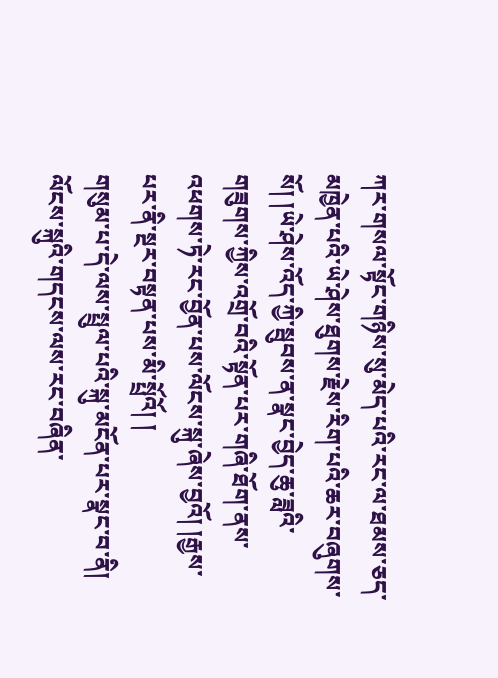ཀར་གསལ་སྟོང་གཉིས་སུ་མེད་པའི་རང་ལ་ཐམས་ཅད་མཁྱེན་པའི་ཡེ་ཤེས་ཐུགས་རྗེས་རིག་པའི་ཆར་བཞུགས་སོ། །ཡེ་ཤེས་འོད་ཀྱི་སྦུབས་ན་སྣང་བྱེད་ཆུ་ཟླའི་གཟུགས་ཀྱིས་འགྲོ་བའི་སྟོན་པར་གཞི་ཐོག་ནས་འཕགས་ཏེ་རང་བྱོན་པས་ལོངས་སྐུ་ཞེས་བྱའོ། །རྒྱས་པར་ནི་སྔར་བསྟན་པས་མི་སྤྲོའོ། །
གསུམ་པ་དེ་ལས་སྤྲུལ་པའི་སྐུ་མངོན་པར་སྣང་བ་ནི། ལོངས་སྐུའི་གདངས་ལས་རང་བཞིན་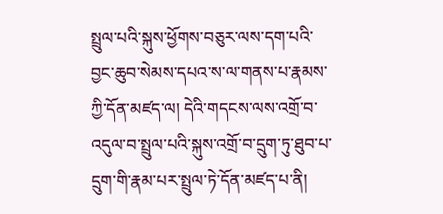སྤྲུལ་པའི་སྐུས་ཕྱོགས་བཅུར་ལས་དག་པའི་བྱང་ཆུབ་སེམས་དཔའ་ས་ལ་གནས་པ་རྣམས་ཀྱི་དོན་མཛད་ལ། དེའི་གདངས་ལས་འགྲོ་བ་འདུལ་བ་སྤྲུལ་པའི་སྐུས་འགྲོ་བ་དྲུག་ཏུ་ཐུབ་པ་དྲུག་གི་རྣམ་པར་སྤྲུལ་ཏེ་དོན་མཛད་པ་ནི།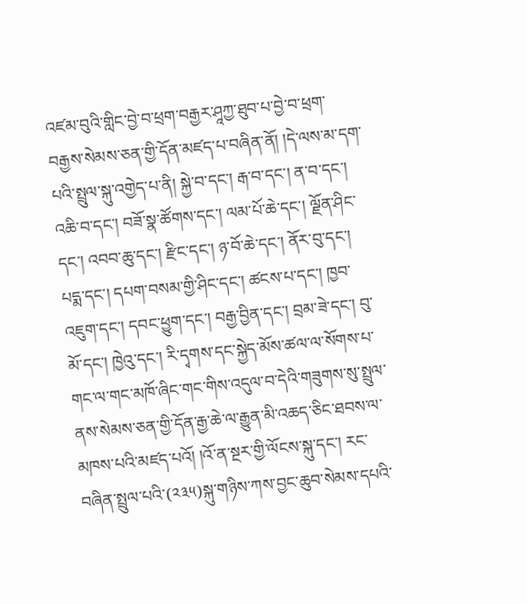འཛམ་བུའི་གླིང་བྱེ་བ་ཕྲག་བརྒྱར་ཤཱཀྱ་ཐུབ་པ་བྱེ་བ་ཕྲག་བརྒྱས་སེམས་ཅན་གྱི་དོན་མཛད་པ་བཞིན་ནོ། །དེ་ལས་མ་དག་པའི་སྤྲུལ་སྐུ་འགྱེད་པ་ནི། སྐྱེ་བ་དང་། རྒ་བ་དང་། ན་བ་དང་། འཆི་བ་དང་། བཟོ་སྣ་ཚོགས་དང་། ལམ་པོ་ཆེ་དང་། ལྗོན་ཤིང་དང་། འབབ་ཆུ་དང་། རྫིང་དང་། ཉ་བོ་ཆེ་དང་། ནོར་བུ་དང་། པདྨ་དང་། དཔག་བསམ་གྱི་ཤིང་དང་། ཚངས་པ་དང་། ཁྱབ་འཇུག་དང་། དབང་ཕྱུག་དང་། བརྒྱ་བྱིན་དང་། བྲམ་ཟེ་དང་། བུ་མོ་དང་། ཁྱེའུ་དང་། རི་དྭགས་དང་སྐྱེད་མོས་ཚལ་ལ་སོགས་པ་གང་ལ་གང་མཁོ་ཞིང་གང་གིས་འདུལ་བ་དེའི་གཟུགས་སུ་སྤྲུལ་ནས་སེམས་ཅན་གྱི་དོན་རྒྱ་ཆེ་ལ་རྒྱུན་མི་འཆད་ཅིང་ཐབས་ལ་མཁས་པའི་མཛད་པའོ། །འོ་ན་སྔར་གྱི་ལོངས་སྐུ་དང་། རང་བཞིན་སྤྲུལ་པའི་(༢༣༥)སྐུ་གཉིས་ཀས་བྱང་ཆུབ་སེམས་དཔའི་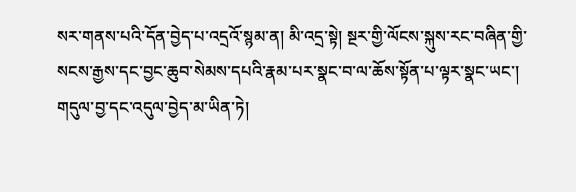སར་གནས་པའི་དོན་བྱེད་པ་འདྲའོ་སྙམ་ན། མི་འདྲ་སྟེ། སྔར་གྱི་ལོངས་སྐུས་རང་བཞིན་གྱི་སངས་རྒྱས་དང་བྱང་ཆུབ་སེམས་དཔའི་རྣམ་པར་སྣང་བ་ལ་ཆོས་སྟོན་པ་ལྟར་སྣང་ཡང་། གདུལ་བྱ་དང་འདུལ་བྱེད་མ་ཡིན་ཏེ།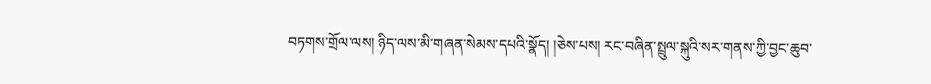བཏགས་གྲོལ་ལས། ཉིད་ལས་མི་གཞན་སེམས་དཔའི་སྣོད། །ཅེས་པས། རང་བཞིན་སྤྲུལ་སྐུའི་སར་གནས་ཀྱི་བྱང་ཆུབ་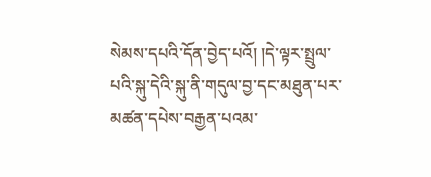སེམས་དཔའི་དོན་བྱེད་པའོ། །དེ་ལྟར་སྤྲུལ་པའི་སྐུ་དེའི་སྐུ་ནི་གདུལ་བྱ་དང་མཐུན་པར་མཚན་དཔེས་བརྒྱན་པའམ་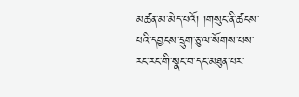མཚན་མ་མེད་པའོ། །གསུང་ནི་ཚངས་པའི་དབྱངས་དྲུག་ཅུ་ལ་སོགས་པས་རང་རང་གི་སྣང་བ་དང་མཐུན་པར་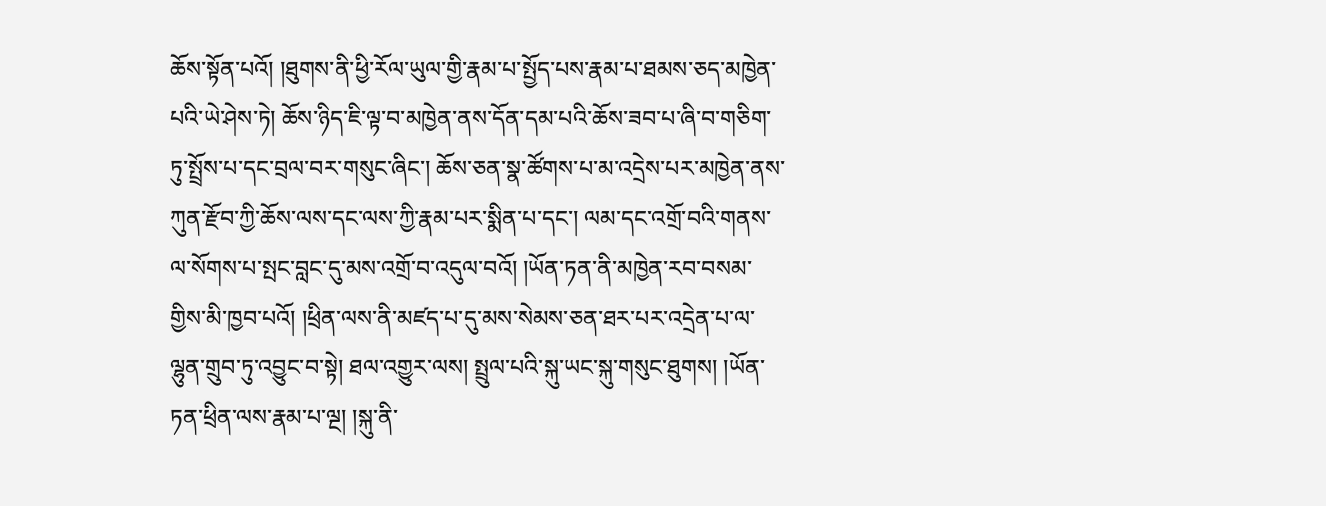ཆོས་སྟོན་པའོ། །ཐུགས་ནི་ཕྱི་རོལ་ཡུལ་གྱི་རྣམ་པ་སྤྱོད་པས་རྣམ་པ་ཐམས་ཅད་མཁྱེན་པའི་ཡེ་ཤེས་ཏེ། ཆོས་ཉིད་ཇི་ལྟ་བ་མཁྱེན་ནས་དོན་དམ་པའི་ཆོས་ཟབ་པ་ཞི་བ་གཅིག་ཏུ་སྤྲོས་པ་དང་བྲལ་བར་གསུང་ཞིང་། ཆོས་ཅན་སྣ་ཚོགས་པ་མ་འདྲེས་པར་མཁྱེན་ནས་ཀུན་རྫོབ་ཀྱི་ཆོས་ལས་དང་ལས་ཀྱི་རྣམ་པར་སྨིན་པ་དང་། ལམ་དང་འགྲོ་བའི་གནས་ལ་སོགས་པ་སྤང་བླང་དུ་མས་འགྲོ་བ་འདུལ་བའོ། །ཡོན་ཏན་ནི་མཁྱེན་རབ་བསམ་གྱིས་མི་ཁྱབ་པའོ། །ཕྲིན་ལས་ནི་མཛད་པ་དུ་མས་སེམས་ཅན་ཐར་པར་འདྲེན་པ་ལ་ལྷུན་གྲུབ་ཏུ་འབྱུང་བ་སྟེ། ཐལ་འགྱུར་ལས། སྤྲུལ་པའི་སྐུ་ཡང་སྐུ་གསུང་ཐུགས། །ཡོན་ཏན་ཕྲིན་ལས་རྣམ་པ་ལྔ། །སྐུ་ནི་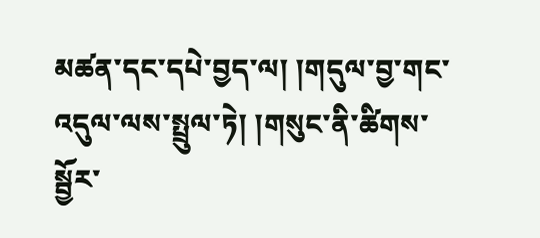མཚན་དང་དཔེ་བྱད་ལ། །གདུལ་བྱ་གང་འདུལ་ལས་སྤྲུལ་ཏེ། །གསུང་ནི་ཚིགས་སྦྱོར་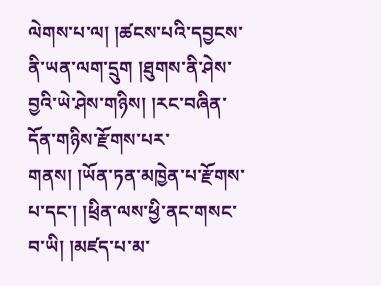ལེགས་པ་ལ། །ཚངས་པའི་དབྱངས་ནི་ཡན་ལག་དྲུག །ཐུགས་ནི་ཤེས་བྱའི་ཡེ་ཤེས་གཉིས། །རང་བཞིན་དོན་གཉིས་རྫོགས་པར་གནས། །ཡོན་ཏན་མཁྱེན་པ་རྫོགས་པ་དང་། །ཕྲིན་ལས་ཕྱི་ནང་གསང་བ་ཡི། །མཛད་པ་མ་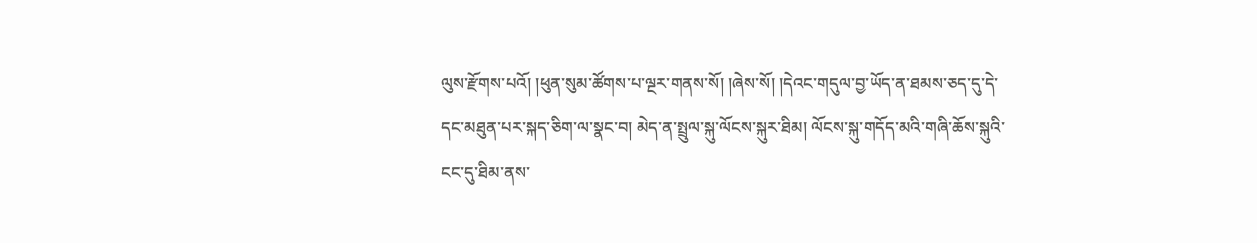ལུས་རྫོགས་པའོ། །ཕུན་སུམ་ཚོགས་པ་ལྔར་གནས་སོ། །ཞེས་སོ། །དེའང་གདུལ་བྱ་ཡོད་ན་ཐམས་ཅད་དུ་དེ་དང་མཐུན་པར་སྐད་ཅིག་ལ་སྣང་བ། མེད་ན་སྤྲུལ་སྐུ་ལོངས་སྐུར་ཐིམ། ལོངས་སྐུ་གདོད་མའི་གཞི་ཆོས་སྐུའི་ངང་དུ་ཐིམ་ནས་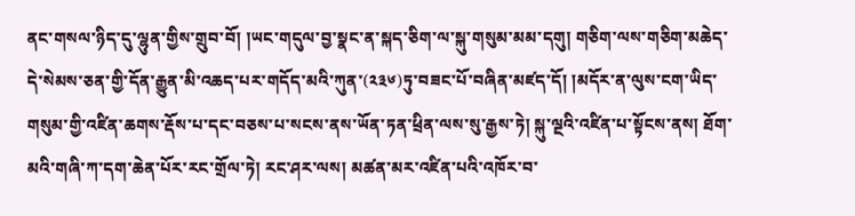ནང་གསལ་ཉིད་དུ་ལྷུན་གྱིས་གྲུབ་བོ། །ཡང་གདུལ་བྱ་སྣང་ན་སྐད་ཅིག་ལ་སྐུ་གསུམ་མམ་དགུ། གཅིག་ལས་གཅིག་མཆེད་དེ་སེམས་ཅན་གྱི་དོན་རྒྱུན་མི་འཆད་པར་གདོད་མའི་ཀུན་(༢༣༦)ཏུ་བཟང་པོ་བཞིན་མཛད་དོ། །མདོར་ན་ལུས་ངག་ཡིད་གསུམ་གྱི་འཛིན་ཆགས་རྡོས་པ་དང་བཅས་པ་སངས་ནས་ཡོན་ཏན་ཕྲིན་ལས་སུ་རྒྱས་ཏེ། སྐུ་ལྔའི་འཛིན་པ་སྟོངས་ནས། ཐོག་མའི་གཞི་ཀ་དག་ཆེན་པོར་རང་གྲོལ་ཏེ། རང་ཤར་ལས། མཚན་མར་འཛིན་པའི་འཁོར་བ་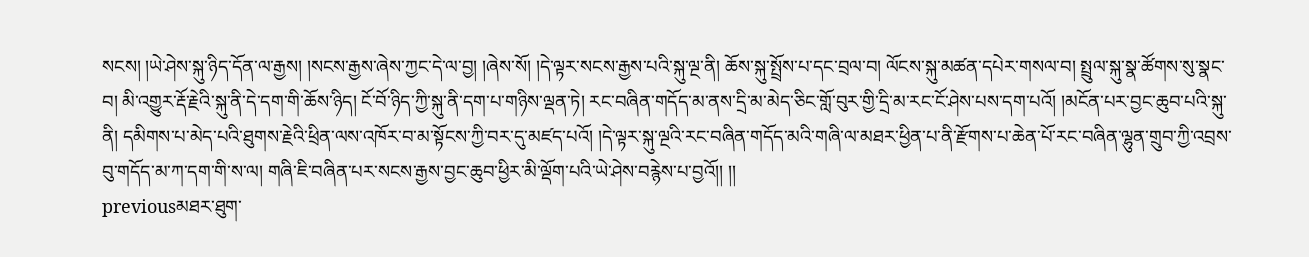སངས། །ཡེ་ཤེས་སྐུ་ཉིད་དོན་ལ་རྒྱས། །སངས་རྒྱས་ཞེས་ཀྱང་དེ་ལ་བྱ། །ཞེས་སོ། །དེ་ལྟར་སངས་རྒྱས་པའི་སྐུ་ལྔ་ནི། ཆོས་སྐུ་སྤྲོས་པ་དང་བྲལ་བ། ལོངས་སྐུ་མཚན་དཔེར་གསལ་བ། སྤྲུལ་སྐུ་སྣ་ཚོགས་སུ་སྣང་བ། མི་འགྱུར་རྡོ་རྗེའི་སྐུ་ནི་དེ་དག་གི་ཆོས་ཉིད། ངོ་བོ་ཉིད་ཀྱི་སྐུ་ནི་དག་པ་གཉིས་ལྡན་ཏེ། རང་བཞིན་གདོད་མ་ནས་དྲི་མ་མེད་ཅིང་གློ་བུར་གྱི་དྲི་མ་རང་ངོ་ཤེས་པས་དག་པའོ། །མངོན་པར་བྱང་ཆུབ་པའི་སྐུ་ནི། དམིགས་པ་མེད་པའི་ཐུགས་རྗེའི་ཕྲིན་ལས་འཁོར་བ་མ་སྟོངས་ཀྱི་བར་དུ་མཛད་པའོ། །དེ་ལྟར་སྐུ་ལྔའི་རང་བཞིན་གདོད་མའི་གཞི་ལ་མཐར་ཕྱིན་པ་ནི་རྫོགས་པ་ཆེན་པོ་རང་བཞིན་ལྷུན་གྲུབ་ཀྱི་འབྲས་བུ་གདོད་མ་ཀ་དག་གི་ས་ལ། གཞི་ཇི་བཞིན་པར་སངས་རྒྱས་བྱང་ཆུབ་ཕྱིར་མི་ལྡོག་པའི་ཡེ་ཤེས་བརྙེས་པ་བྱའོ།། །།
previousམཐར་ཐུག་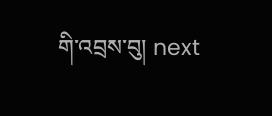གི་འབྲས་བུ། next